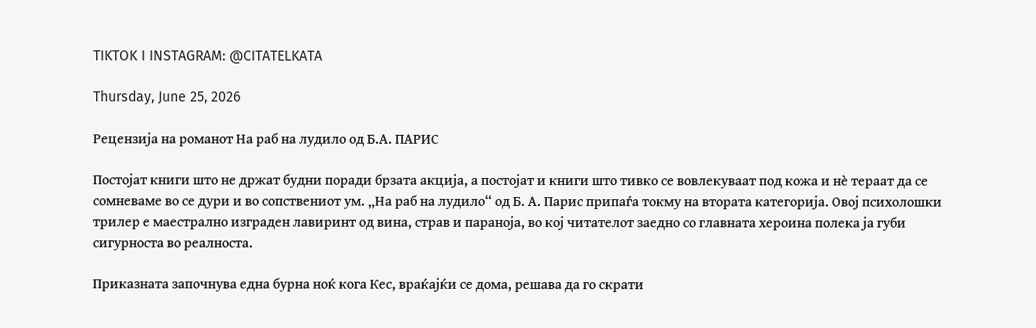TIKTOK I INSTAGRAM: @CITATELKATA

Thursday, June 25, 2026

Рецензија на романот На раб на лудило од Б.А. ПАРИС

Постојат книги што не држат будни поради брзата акција, а постојат и книги што тивко се вовлекуваат под кожа и нè тераат да се сомневаме во се дури и во сопствениот ум. „На раб на лудило“ од Б. А. Парис припаѓа токму на втората категорија. Овој психолошки трилер е маестрално изграден лавиринт од вина, страв и параноја, во кој читателот заедно со главната хероина полека ја губи сигурноста во реалноста.

Приказната започнува една бурна ноќ кога Кес, враќајќи се дома, решава да го скрати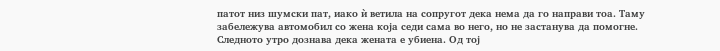патот низ шумски пат, иако ѝ ветила на сопругот дека нема да го направи тоа. Таму забележува автомобил со жена која седи сама во него, но не застанува да помогне. Следното утро дознава дека жената е убиена. Од тој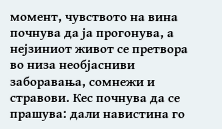момент, чувството на вина почнува да ја прогонува, а нејзиниот живот се претвора во низа необјасниви заборавања, сомнежи и стравови. Кес почнува да се прашува: дали навистина го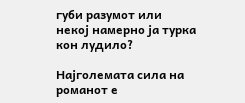губи разумот или некој намерно ја турка кон лудило?

Најголемата сила на романот е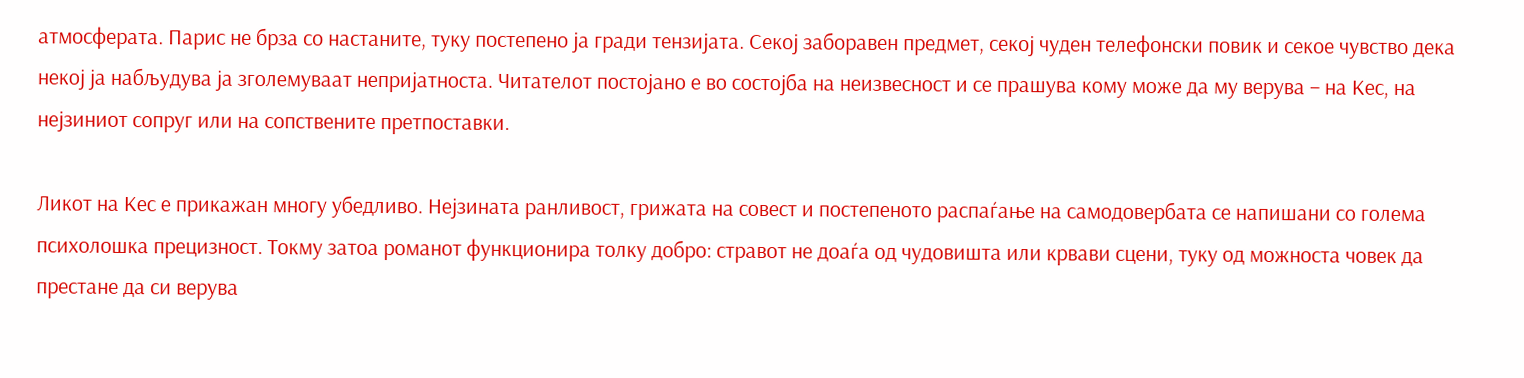атмосферата. Парис не брза со настаните, туку постепено ја гради тензијата. Секој заборавен предмет, секој чуден телефонски повик и секое чувство дека некој ја набљудува ја зголемуваат непријатноста. Читателот постојано е во состојба на неизвесност и се прашува кому може да му верува – на Кес, на нејзиниот сопруг или на сопствените претпоставки.

Ликот на Кес е прикажан многу убедливо. Нејзината ранливост, грижата на совест и постепеното распаѓање на самодовербата се напишани со голема психолошка прецизност. Токму затоа романот функционира толку добро: стравот не доаѓа од чудовишта или крвави сцени, туку од можноста човек да престане да си верува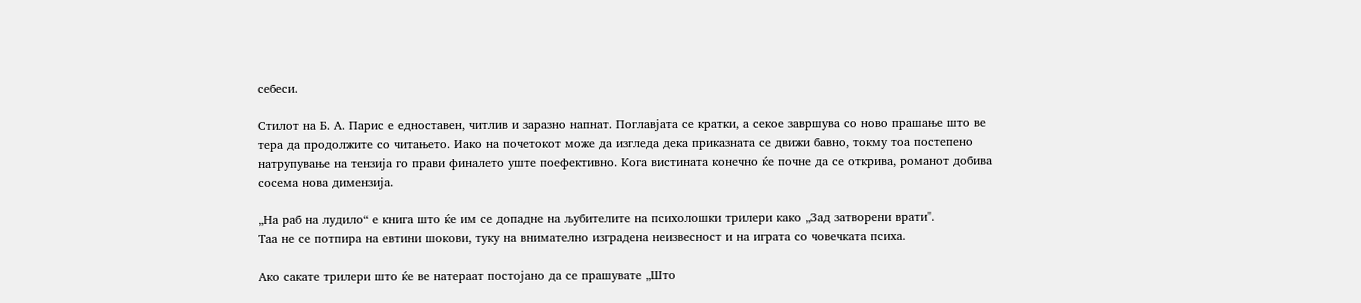себеси.

Стилот на Б. А. Парис е едноставен, читлив и заразно напнат. Поглавјата се кратки, а секое завршува со ново прашање што ве тера да продолжите со читањето. Иако на почетокот може да изгледа дека приказната се движи бавно, токму тоа постепено натрупување на тензија го прави финалето уште поефективно. Кога вистината конечно ќе почне да се открива, романот добива сосема нова димензија.

„На раб на лудило“ е книга што ќе им се допадне на љубителите на психолошки трилери како „Зад затворени врати".
Таа не се потпира на евтини шокови, туку на внимателно изградена неизвесност и на играта со човечката психа.

Ако сакате трилери што ќе ве натераат постојано да се прашувате „Што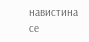навистина се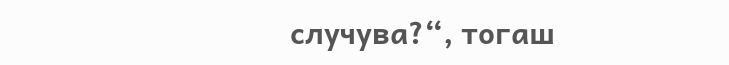случува?“, тогаш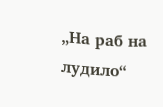„На раб на лудило“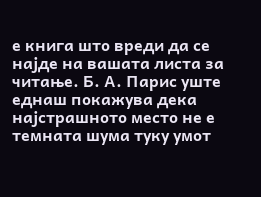е книга што вреди да се најде на вашата листа за читање. Б. А. Парис уште еднаш покажува дека најстрашното место не е темната шума туку умот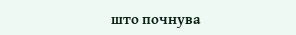што почнува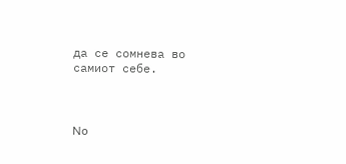да се сомнева во самиот себе.



No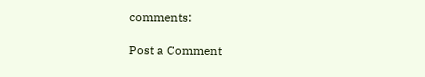comments:

Post a Comment